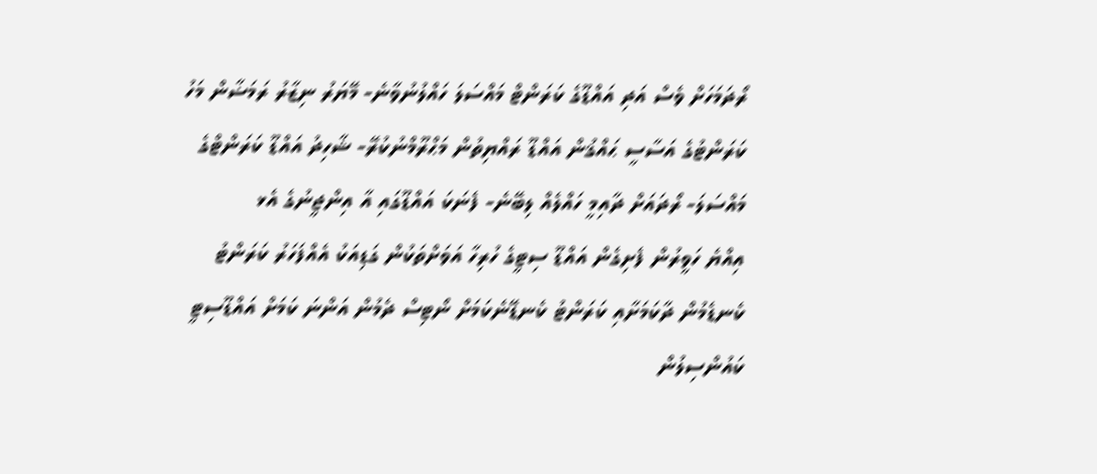ރޯދަމަހަށް ވެސް އަދި އައްޑޫގެ ކަރަންޓް މައްސަލަ ހައްލުނުވާނެ- މޭޔަރު ނިޒާރު ރަމަޟާން މަހު ކަރަންޓުގެ އަސާސީ ޙައްޤުން އައްޑޫ ރައްޔިތުން މަޙްރޫމްނުކުރޭ- ޝާހިދު އައްޑޫ ކަރަންޓްގެ މައްސަލަ- ރޯދައަށް ދާއިމީ ހައްލެއް ލިބޭނެ- ފެނަކަ އައްޑޫގައި އާ އިންޖީނުގެ އެޅ
އިއްޔެ ހަވީރުން ފެށިގެން އައްޑޫ ސިޓީގެ ހުރިހާ އަވަށްތަކުން ގަޑިއަކު އެއްފަހަރު ކަރަންޓު ކެނޑެމުން ދާކަމަށާއި ކަރަންޓު ކެނޑޭނެކަމަށް ނޯޓިސް ދެމުން އަންނަ ކަމަށް އައްޑޫސިޓީ ކައުންސިލުން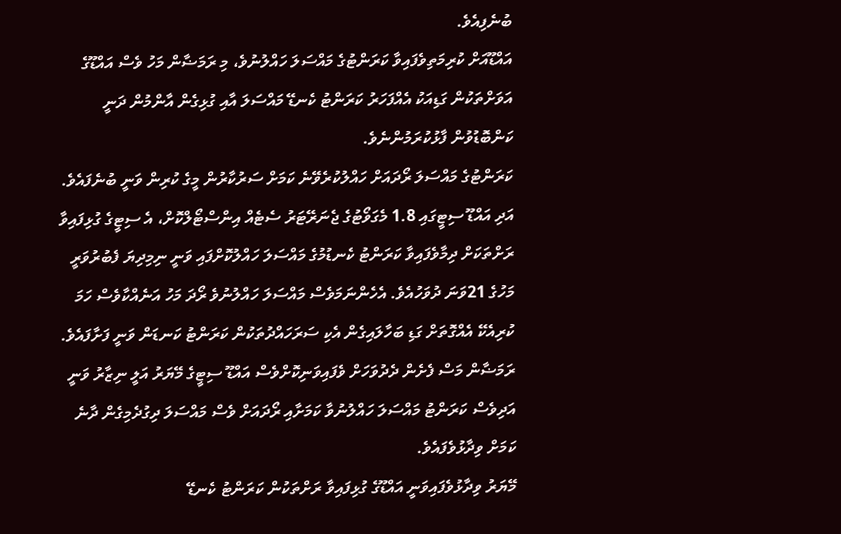ބުނެފިއެވެ.
އައްޑޫއަށް ކުރިމަތިވެފައިވާ ކަރަންޓުގެ މައްސަލަ ހައްލުނުވެ، މި ރަމަޟާން މަހު ވެސް އައްޑޫގެ އަވަށްތަކުން ގަޑިއަކު އެއްފަހަރު ކަރަންޓު ކެނޑޭ މައްސަލަ އާއި ގުޅިގެން އާންމުން ދަނީ ކަންބޮޑުވުން ފާޅުކުރަމުންނެވެ.
ކަރަންޓުގެ މައްސަލަ ރޯދައަށް ހައްލުކުރެވޭނެ ކަމަށް ސަރުކާރުން މީގެ ކުރިން ވަނީ ބުނެފައެވެ. އަދި އައްޑޫ ސިޓީގައި 1.8 މެގަވޯޓުގެ ޖެނަރޭޓަރު ސެޓެއް އިންސްޓޯލްކޮށް، އެ ސިޓީގެ ގުޅިފައިވާ ރަށްތަކަށް ދިމާވެފައިވާ ކަރަންޓު ކެނޑުމުގެ މައްސަލަ ހައްލުކޮށްފައި ވަނީ ނިމިދިޔަ ފެބުރުވަރީ މަހުގެ 21ވަނަ ދުވަހުއެވެ. އެހެންނަމަވެސް މައްސަލަ ހައްލުނުވެ ރޯދަ މަހު އަނެއްކާވެސް ހަމަ ކުރިއެކޭ އެއްގޮތަށް ގަޑި ބަހާލައިގެން އެކި ސަރަހައްދުތަކުން ކަރަންޓު ކަނޑަން ވަނީ ފަށާފައެވެ.
ރަމަޟާން މަސް ފެށެން ދެދުވަހަށް ވެފައިވަނިކޮށްވެސް އައްޑޫ ސިޓީގެ މޭޔަރު އަލީ ނިޒާރު ވަނީ އަދިވެސް ކަރަންޓު މައްސަލަ ހައްލުނުވާ ކަމަށާއި ރޯދައަށް ވެސް މައްސަލަ ދިގުދެމިގެން ދާނެ ކަމަށް ވިދާޅުވެފައެވެ.
މޭޔަރު ވިދާޅުވެފައިވަނީ އައްޑޫގެ ގުޅިފައިވާ ރަށްތަކުން ކަރަންޓު ކެނޑޭ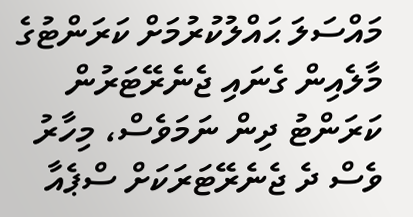މައްސަލަ ޙައްލުކުރުމަށް ކަރަންޓުގެ މާލެއިން ގެނައި ޖެނެރޭޓަރުން ކަރަންޓު ދިން ނަމަވެސް، މިހާރު ވެސް ދެ ޖެނެރޭޓަރަކަށް ސްޕެއާ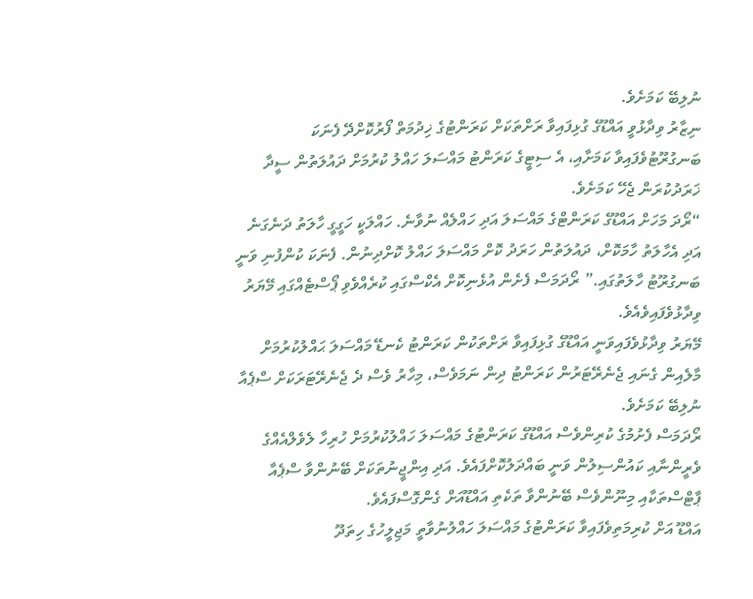ނުލިބޭ ކަމަށެވެ.
ނިޒާރު ވިދާޅުވީ އައްޑޫގެ ގުޅިފައިވާ ރަށްތަކަށް ކަރަންޓުގެ ޚިދުމަތް ފޯރުކޮށްދޭ ފެނަކަ ބަނގުރޫޓުވެފައިވާ ކަމަށާއި، އެ ސިޓީގެ ކަރަންޓު މައްސަލަ ހައްލު ކުރުމަށް ދައުލަތުން ސީދާ ޚަރަދުކުރަން ޖެހޭ ކަމަށެވެ.
“ރޯދަ މަހަށް އައްޑޫގެ ކަރަންޓްގެ މައްސަލަ އަދި ހައްލެއް ނުވާނެ. ހައްލަކީ ހަގީގީ ހާލަތު ދަނެގަނެ އަދި އެހާލަތު ހާމަކޮށް، ދައުލަތުން ހަރަދު ކޮށް މައްސަލަ ހައްލު ކޮށްދިނުން. ފެނަކަ ކުންފުނި ވަނީ ބަނގުރޫޓު ހާލަތުގައި.” ރޯދަމަސް ފެށެން އުޅެނިކޮށް އެކްސްގައި ކުރެއްވެވި ޕޯސްޓެއްގައި މޭޔަރު ވިދާޅުވެފައިވެއެވެ.
މޭޔަރު ވިދާޅުވެފައިވަނީ އައްޑޫގެ ގުޅިފައިވާ ރަށްތަކުން ކަރަންޓު ކެނޑޭ މައްސަލަ ޙައްލުކުރުމަށް މާލެއިން ގެނައި ޖެނެރޭޓަރުން ކަރަންޓު ދިން ނަމަވެސް، މިހާރު ވެސް ދެ ޖެނެރޭޓަރަކަށް ސްޕެއާ ނުލިބޭ ކަމަށެވެ.
ރޯދަމަސް ފެށުމުގެ ކުރިންވެސް އައްޑޫގެ ކަރަންޓުގެ މައްސަލަ ހައްލުކުރުމަށް ހުރިހާ ލެވެލްއެއްގެ ވެރީންނާއި ކައުންސިލުން ވަނީ ބައްދަލުކޮށްފައެވެ. އަދި އިންޖީނުތަކަށް ބޭނުންވާ ސްޕެއާ ޕާޓްސްތަކާއި މިނޫންވެސް ބޭނުންވާ ތަކެތި އައްޑޫއަށް ގެންގޮސްފައެވެ.
އައްޑޫ އަށް ކުރިމަތިވެފައިވާ ކަރަންޓުގެ މައްސަލަ ހައްލުނުވާތީ މަޖިލީހުގެ ހިތަދޫ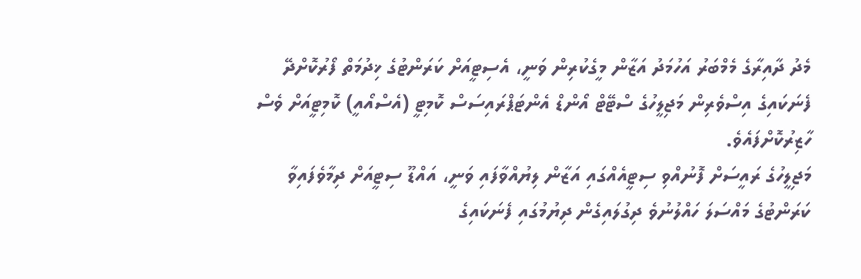މެދު ދާއިރާގެ މެމްބަރު އަހުމަދު އަޒާން މީގެކުރިން ވަނީ، އެސިޓީއަށް ކަރަންޓުގެ ޚިދުމަތް ފޯރުކޮށްދޭ ފެނަކައިގެ އިސްވެރިން މަޖިލީހުގެ ސްޓޭޓް އޯންޑް އެންޓަޕްރައިސަސް ކޮމިޓީ (އެސްއޯއީ) ކޮމިޓީއަށް ވެސް ހާޒިރުކޮށްފައެވެ.
މަޖިލީހުގެ ރައީސަށް ފޮނުއްވި ސިޓީއެއްގައި އަޒާން ލިޔުއްވާފައި ވަނީ، އައްޑޫ ސިޓީއަށް ދިމާވެފައިވާ ކަރަންޓުގެ މައްސަލަ ހައްލުނުވެ ދިގުލައިގެން ދިޔުމުގައި ފެނަކައިގެ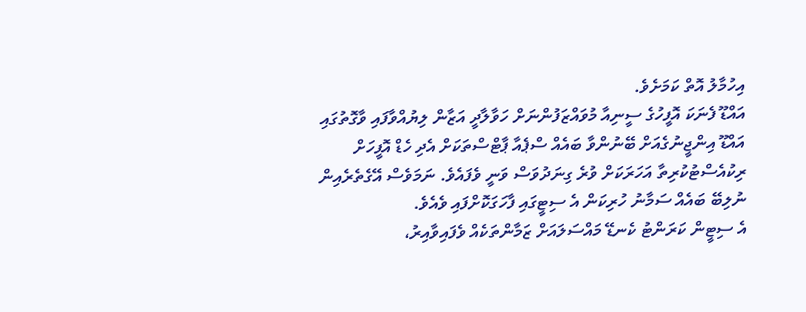އިހުމާލު އޮތް ކަމަށެވެ.
އައްޑޫ ފެނަކަ އޮފީހުގެ ސީނިއާ މުވައްޒަފުންނަށް ހަވާލާދީ އަޒާން ލިޔުއްވާފައި ވާގޮތުގައި އައްޑޫ އިންޖީނުގެއަށް ބޭނުންވާ ބައެއް ސްޕެއާ ޕާޓްސްތަކަށް އެދި ހެޑް އޮފީހަށް ރިކުއެސްޓުކުރިތާ އަހަރަކަށް ވުރެ ގިނަދުވަސް ވަނީ ވެފައެވެ. ނަމަވެސް އޭގެތެރެއިން ނުލިބޭ ބައެއް ސަމާނު ހުރިކަން އެ ސިޓީގައި ފާހަގަކޮށްފައި ވެއެވެ.
އެ ސިޓީން ކަރަންޓު ކެނޑޭ މައްސަލައަށް ޒަމާންތަކެއް ވެފައިވާއިރު،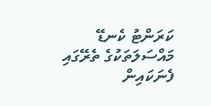ކަރަންޓު ކެނޑޭ މައްސަލަތަކުގެ ތެރޭގައި ފެނަކައިން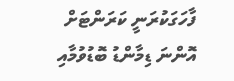ފާހަގަކުރަނީ ކަރަންޓަށް އޮންނަ ޑިމާންޑު ބޮޑުވުމާއި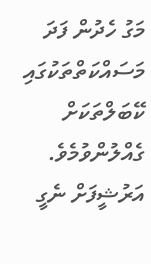މަގު ހެދުން ފަދަ މަސައްކަތްތަކުގައި ކޭބަލްތަކަށް ގެއްލުންވުމެވެ.
އަރުޝީފަށް ނެގީ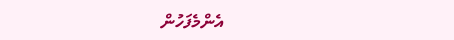އެންމެފަހުން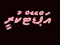އަޕްޑޭޓްކުރީ